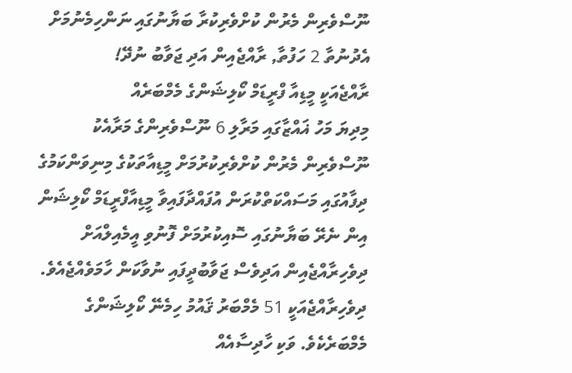ނޫސްވެރިން މެރުން ކުށްވެރިކުރާ ބަޔާނުގައި ނަންހިމެނުމަށް އެދުނުތާ 2 ހަފުތާ, ރާއްޖެއިން އަދި ޖަވާބު ނުދޭ!
ރާއްޖެއަކީ މީޑިއާ ފްރީޑަމް ކޯލިޝަންގެ މެމްބަރެއް
މިދިޔަ މަހު ޣައްޒާގައި މަރާލި 6 ނޫސްވެރިންގެ މަރާއެކު ނޫސްވެރިން މެރުން ކުށްވެރިކުރުމަށް މީޑިއާތަކުގެ މިނިވަންކަމުގެ ދިފާއުގައި މަސައްކަތްކުރަން އުފައްދާފައިވާ މީޑިއާފްރީޑަމް ކޯލިޝަން އިން ނެރޭ ބަޔާނުގައި ސޮއިކުރުމަށް ފޮނުވި އީމެއިލްއަށް ދިވެހިރާއްޖެއިން އަދިވެސް ޖަވާބުދީފައި ނުވާކަން ހާމަވެއްޖެއެވެ.
ދިވެހިރާއްޖެއަކީ 51 މެމްބަރު ޤައުމު ހިމެނޭ ކޯލިޝަންގެ މެމްބަރެކެވެ. ވަކި ހާދިސާއެއް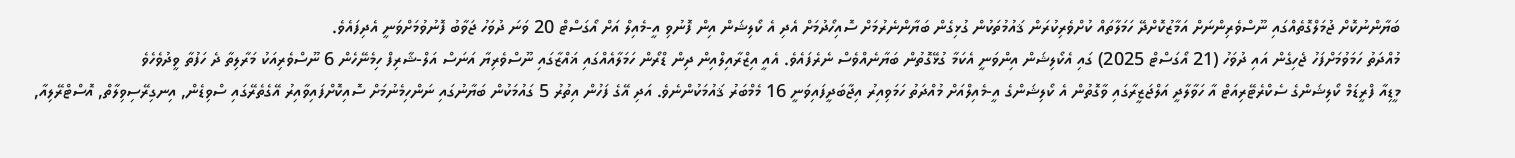ބަޔާންނުކޮށް ޖުމަލްގޮތެއްގައި ނޫސްވެރިންނަށް އަމާޒުކޮށްދޭ ހަމަލާތައް ކުށްވެރިކުރަން ޤައުމުތަކުން ގުޅިގެން ބަޔާންނެރުމަށް ސޮއިހޯދުމަށް އެދި އެ ކޯލިޝަން އިން ފޮނުވި އީ-މެއިލް އަށް އޯގަސްޓް 20 ވަނަ ދުވަހު ޖަވާބު ފޮނުވުމަށްވަނީ އެދިފައެވެ.
މުއްދަތު ހަމަވުމަށްފަހު ޖެހިގެން އައި ދުވަހު (21 އޯގަސްޓް 2025) ގައި އެކޯލިޝަން އިންވަނީ އެކަމާ ގުޅޭގޮތުން ބަޔާނެއްވެސް ނެރެފައެވެ. އެއީ އިޒްރާއިލްއިން ދިން ޑްރޯން ހަމަލާއެއްގައި ޣައްޒާގައި ނޫސްވެރިޔާ އަނަސް އަލް-ޝާރިފް ހިމެނޭހެން 6 ނޫސްވެރިއަކު މަރާލިތާ ދެ ހަފުތާ ވީދުވެހެވެ
މީޑިއާ ފްރީޑަމް ކޯލިޝަންގެ ސެކްރެޓޭރިއަޓް އާ ހަވާލާދީ އަލްޖަޒީރާގައި ވާގޮތުން އެ ކޯލިޝަންގެ އީ-މެއިލްއަށް މުއްދަތު ހަމަވިއިރު އިޖާބަދީފައިވަނީ 16 މެމްބަރު ޤައުމަކުންނެވެ. އަދި އޭގެ ފަހުން އިތުރު 5 ގައުމަކުން ބަޔާނުގައި ނަންހިމެނުމަށް ސޮއިކޮށްފައިވާއިރު އޭގެތެރޭގައި ސްވިޑެން, އިނގިރޭސިވިލާތް, އޮސްޓްރޭލިއާ,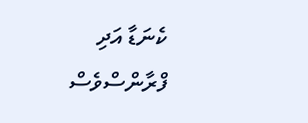ކެނަޑާ އަދި ފްރާންސްވެސް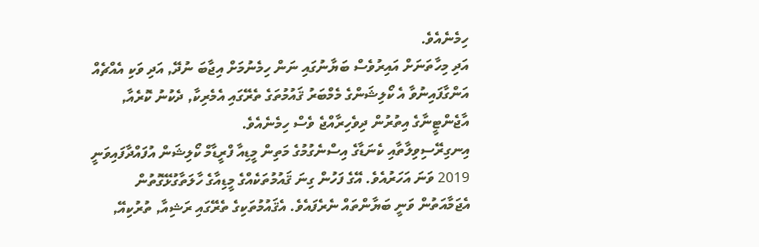ހިމެނެއެވެ.
އަދި މިހާތަނަށް އައިރުވެސް ބަޔާނުގައި ނަން ހިމެނުމަށް އިޖާބަ ނުދޭ, އަދި ވަކި އެއްޗެއް އަންގާފައިނުވާ އެ ކޯލިޝަންގެ މެމްބަރު ޤައުމުތަގެ ތެރޭގައި އެމެރިކާ, ދެކުނު ކޮރެއާ, އާޖެންޓީނާގެ އިތުރުން ދިވެހިރާއްޖެ ވެސް ހިމެނެއެވެ.
އިނގިރޭސިވިލާތާއި ކެނަޑާގެ އިސްނެގުމުގެ މަތިން މީޑިއާ ފްރީޑާމް ކޯލިޝަން އުފައްދާފައިވަނީ 2019 ވަނަ އަހަރުއެވެ. އޭގެ ފަހުން ގިނަ ޤައުމުތަކެއްގެ މީޑިއާގެ ހާލަތާގުޅޭގޮތުން އެޖަމާއަތުން ވަނީ ބަޔާންތައް ނެރެފައެވެ. އެޤައުމުތަކިގެ ތެރޭގައި ރަޝިއާ, ތުރުކިއޭ,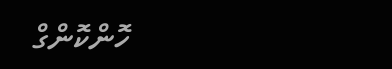ހޮންކޮންގް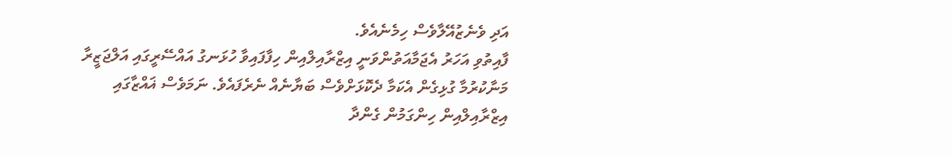އަދި ވެނެޒުއޭލާވެސް ހިމެނެއެވެ.
ފާއިތުވި އަހަރު އެޖަމާއަތުންވަނީ އިޒްރާއިލްއިން ހިފާފައިވާ ހުޅަނގު އައްސޭރީގައި އަލްޖަޒީރާ މަނާކުރުމާ ގުޅިގެން އެކަމާ ދެކޮޅަށްވެސް ބަޔާނެއް ނެރެފައެވެ. ނަމަވެސް ޣައްޒާގައި އިޒްރާއިލްއިން ހިންގަމުން ގެންދާ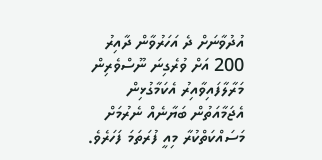އުދުވާނަށް ދެ އަހަރުވާން ދާއިރު 200 އަށް ވުރެގިނަ ނޫސްވެރިން މަރާލާފައިވާއިރު އެކަމާގުޅިން އެޖަމާއަތުން ބަޔާނެއް ނެރުމަށް މަސައްކަތްކުރާ މިއީ ފުރަތަމަ ފަހަރެވެ.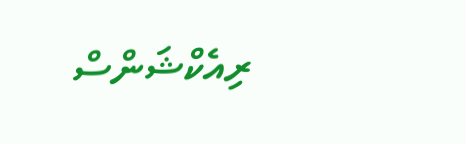ރިއެކްޝަންސް